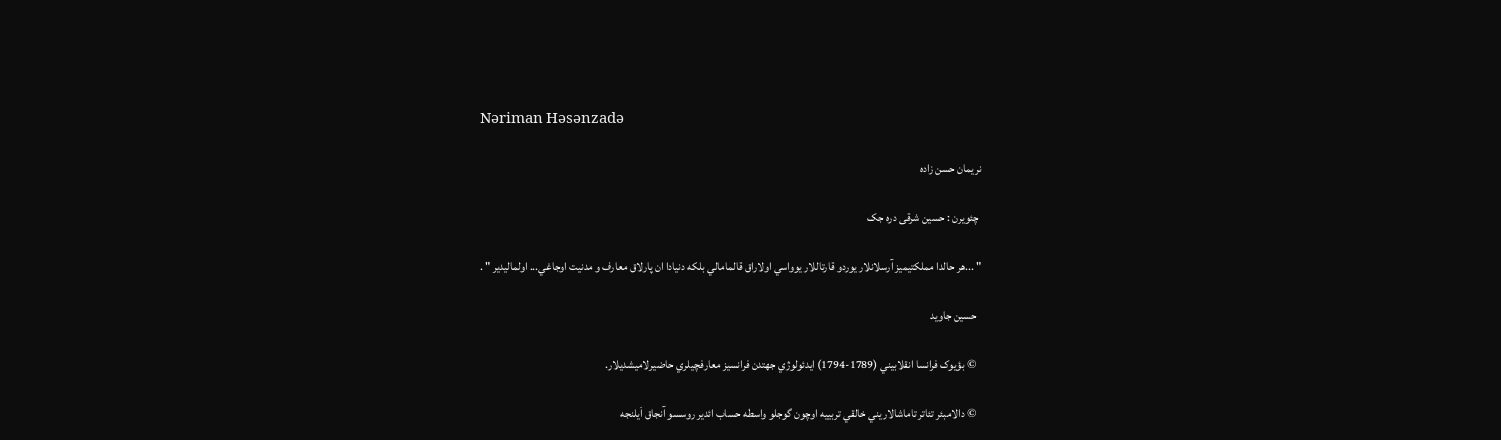Nəriman Həsənzadə

نریمان حسن زاده

 چئویرن : حسین شرقی دره جک

" ...هر حالدا مملکتيميز آرسلانلار يوردو قارتاللار يوواسي اولاراق قالمامالي بلکه دنیادا ان پارلاق معارف و مدنيت اوجاغي... اولماليدير " .

  حسین جاويد

  © بؤيوک فرانسا انقلابيني (1789-1794) ايدئولوژي جهتدن فرانسيز معارفچيلري حاضيرلاميشديلار.

  © دالامبئر تئاتر تاماشالاريني خالقي تربييه اوچون گوجلو واسطه حساب ائدير روسسو آنجاق اَيلنجه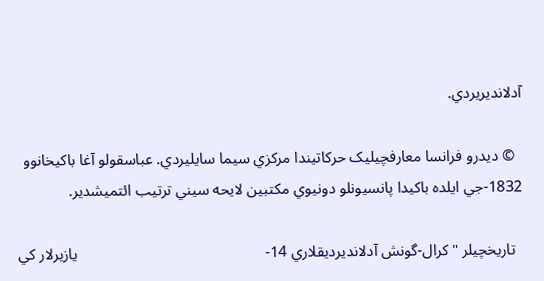آدلانديريردي.

  © ديدرو فرانسا معارفچيليک حرکاتيندا مرکزي سيما سايليردي. عباسقولو آغا باکيخانوو 1832-جي ايلده باکيدا پانسيونلو دونيوي مکتبين لایحه سيني ترتيب ائتميشدير.

  تاريخچيلر " کرال-گونش آدلانديرديقلاري 14-                                                يازيرلار کي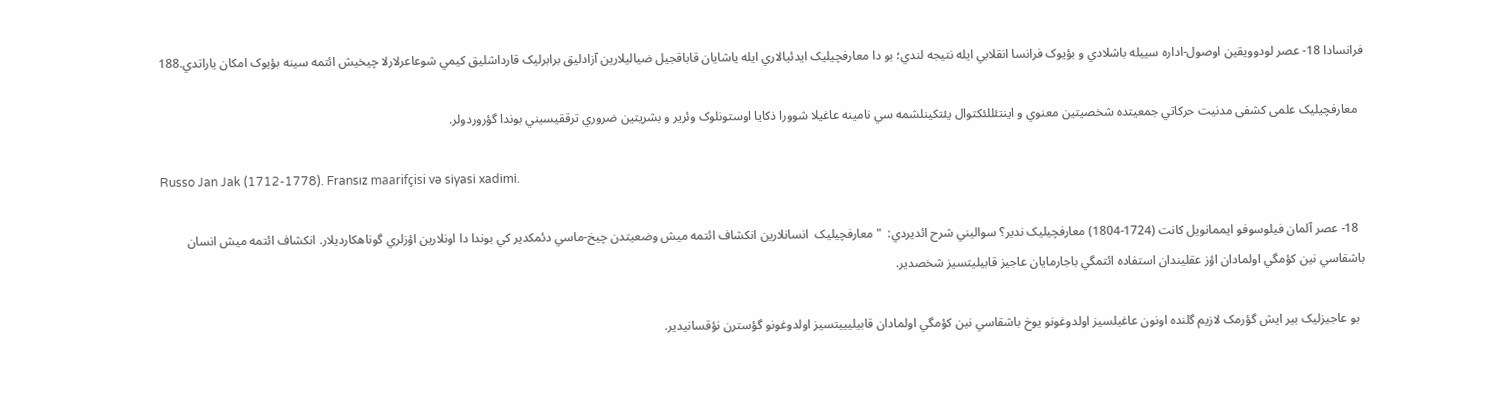فرانسادا 18- عصر لودوويقين اوصول-اداره سييله باشلادي و بؤيوک فرانسا انقلابي ايله نتيجه لندي؛ بو دا معارفچيليک ايدئيالاري ايله ياشايان قاباقجيل ضياليلارين آزادليق برابرليک قارداشليق کيمي شوعاعرلارلا چيخيش ائتمه سينه بؤيوک امکان ياراتدي.188

  معارفچيليک علمی کشفی مدنيت حرکاتي جمعيتده شخصيتين معنوي و اينتئللئکتوال يئتکينلشمه سي نامينه عاغيلا شوورا ذکايا اوستونلوک وئرير و بشريتين ضروري ترققيسيني بوندا گؤروردولر.

Russo Jan Jak (1712-1778). Fransız maarifçisi və siyasi xadimi.

  18- عصر آلمان فيلوسوفو ايممانويل کانت (1724-1804) معارفچيليک ندير؟ سواليني شرح ائديردي:  " معارفچيليک  انسانلارين انکشاف ائتمه ميش وضعيتدن چيخ-ماسي دئمکدير کي بوندا دا اونلارين اؤزلري گوناهکارديلار. انکشاف ائتمه ميش انسان  باشقاسي نين کؤمگي اولمادان اؤز عقلیندان استفاده ائتمگي باجارمايان عاجيز قابيليتسيز شخصدير.

  بو عاجيزليک بير ايش گؤرمک لازيم گلنده اونون عاغيلسيز اولدوغونو يوخ باشقاسي نين کؤمگي اولمادان قابيليييتسيز اولدوغونو گؤسترن نؤقسانيدير.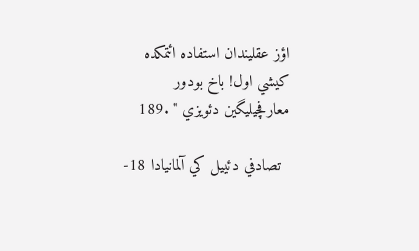اؤز عقلیندان استفاده ائتمکده کيشي اول! باخ بودور معارفچيليگين دئويزي " .189

  تصادفي دئييل کي آلمانیادا 18-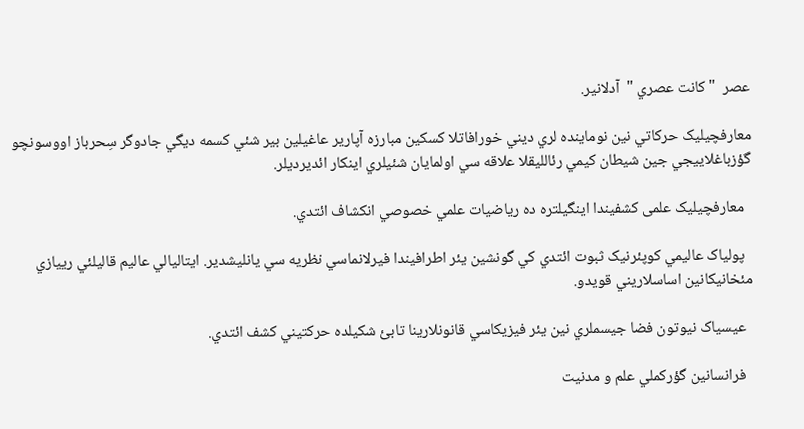عصر  " کانت عصري "  آدلانير.

معارفچيليک حرکاتي نين نوماينده لري ديني خورافاتلا کسکين مبارزه آپارير عاغيلين بير شئي کسمه ديگي جادوگر سِحرباز اووسونچو گؤزباغلاييجي جين شیطان کيمي رئالليقلا علاقه سي اولمايان شئيلري اينکار ائديرديلر.

  معارفچيليک علمی کشفیندا اينگيلتره ده ریاضیات علمي خصوصي انکشاف ائتدي.

  پولياک عاليمي کوپئرنيک ثبوت ائتدي کي گونشين يئر اطرافيندا فيرلانماسي نظریه سي يانليشدير. ایتالیالي عاليم قاليلئي رييازي مئخانيکانين اساسلاريني قويدو.

  عیسیاک نيوتون فضا جيسملري نين يئر فيزيکاسي قانونلارينا تابئ شکيلده حرکتيني کشف ائتدي.

  فرانسانين گؤرکملي علم و مدنيت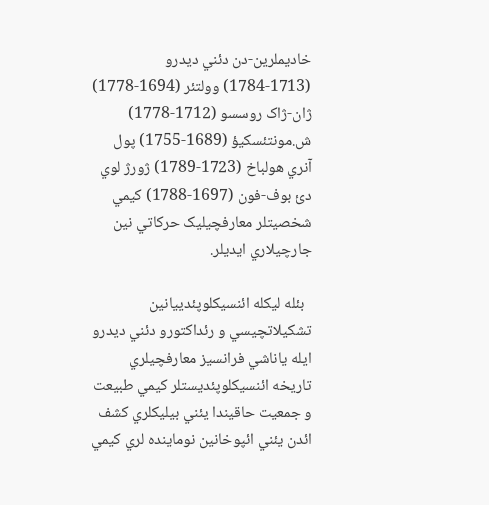خاديملرين-دن دئني ديدرو (1713-1784) وولتئر (1694-1778) ژان-ژاک روسسو (1712-1778) ش.مونتئسکيؤ (1689-1755) پول آنري هولباخ (1723-1789) ژورژ لوي دئ بوف-فون (1697-1788) کيمي شخصيتلر معارفچيليک حرکاتي نين جارچيلاري ايديلر.

  بئله ليکله ائنسيکلوپئدييانين تشکيلاتچيسي و رئداکتورو دئني ديدرو ايله ياناشي فرانسيز معارفچيلري تاريخه ائنسيکلوپئديستلر کيمي طبيعت و جمعيت حاقيندا يئني بيليکلري کشف ائدن يئني ائپوخانين نوماينده لري کيمي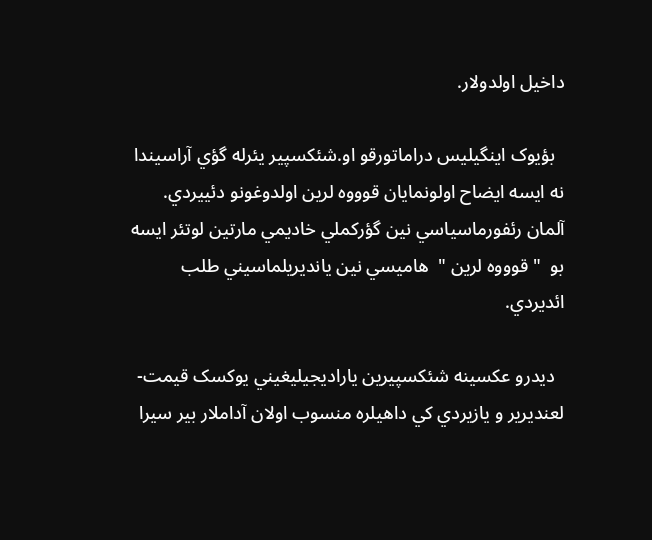داخيل اولدولار.

  بؤيوک اينگيليس دراماتورقو او.شئکسپير يئرله گؤي آراسيندا نه ايسه ايضاح اولونمايان قوووه لرين اولدوغونو دئييردي. آلمان رئفورماسیاسي نين گؤرکملي خاديمي مارتين لوتئر ايسه بو  " قوووه لرين "  هاميسي نين يانديريلماسيني طلب ائديردي.

  ديدرو عکسينه شئکسپيرين ياراديجيليغيني يوکسک قیمت-لعنديرير و يازيردي کي داهيلره منسوب اولان آداملار بير سيرا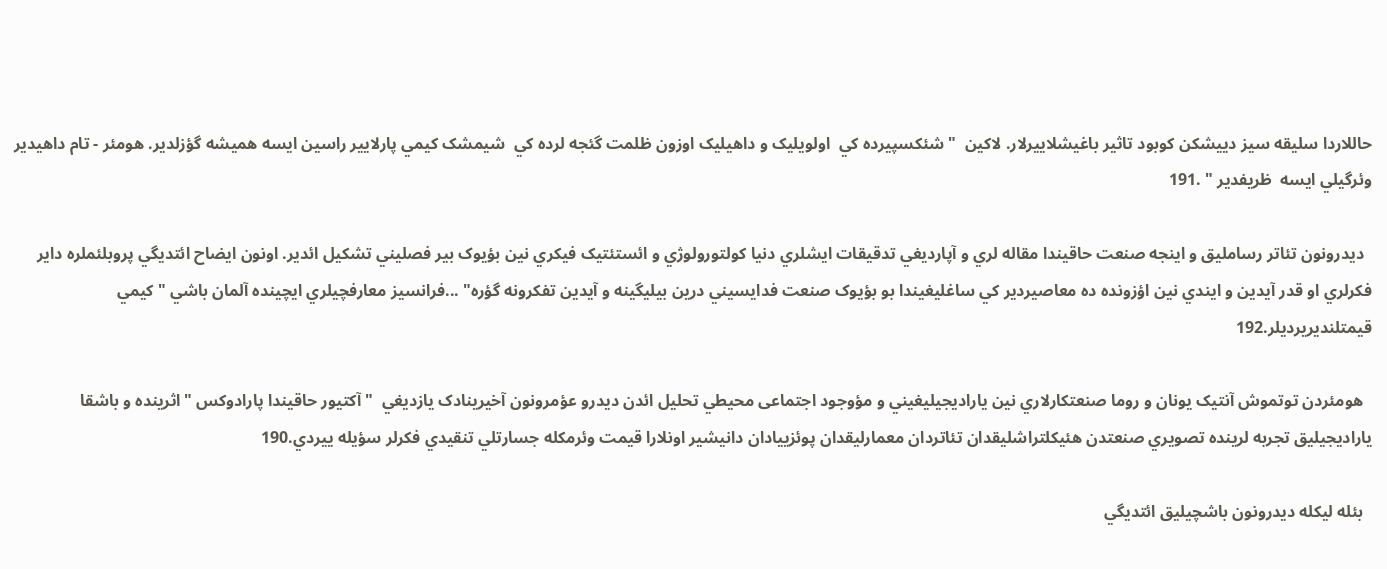حاللاردا سليقه سيز دييشکن کوبود تاثير باغيشلاييرلار. لاکين  " شئکسپيرده کي  اولويليک و داهيليک اوزون ظلمت گئجه لرده کي  شيمشک کيمي پارلايير راسين ايسه هميشه گؤزلدير. هومئر - تام داهيدير وئرگيلي ايسه  ظريفدير " .191

  ديدرونون تئاتر رسامليق و اينجه صنعت حاقيندا مقاله لري و آپارديغي تدقيقات ايشلري دنیا کولتورولوژي و ائستئتيک فيکري نين بؤيوک بير فصليني تشکيل ائدير. اونون ايضاح ائتديگي پروبلئملره داير فکرلري او قدر آيدين و ايندي نين اؤزونده ده معاصيردير کي ساغليغيندا بو بؤيوک صنعت فدايسيني درين بيليگينه و آيدين تفکرونه گؤره" ...فرانسيز معارفچيلري ايچينده آلمان باشي "کيمي قیمتلنديريرديلر.192

  هومئردن توتموش آنتيک يونان و روما صنعتکارلاري نين ياراديجيليغيني و مؤوجود اجتماعی محيطي تحلیل ائدن ديدرو عؤمرونون آخيرينادک يازديغي  " آکتيور حاقيندا پارادوکس "اثرينده و باشقا ياراديجيليق تجربه لرينده تصويري صنعتدن هئيکلتراشليقدان تئاتردان معمارليقدان پوئزييادان دانيشير اونلارا قیمت وئرمکله جسارتلي تنقيدي فکرلر سؤيله ييردي.190

  بئله ليکله ديدرونون باشچيليق ائتديگي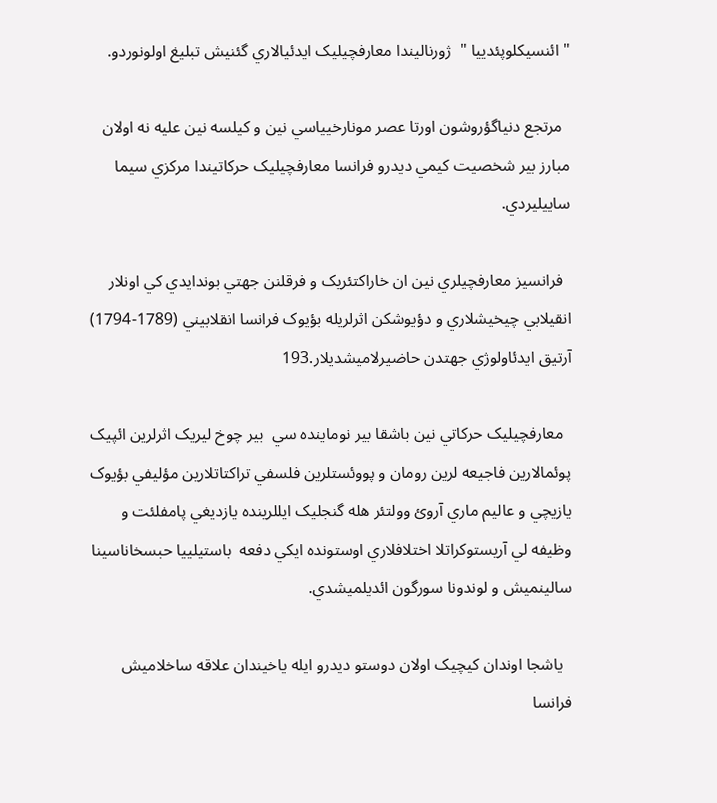" ائنسيکلوپئدييا "  ژورناليندا معارفچيليک ايدئيالاري گئنيش تبليغ اولونوردو.

  مرتجع دنیاگؤروشون اورتا عصر مونارخيياسي نين و کيلسه نين عليه نه اولان مبارز بير شخصيت کيمي ديدرو فرانسا معارفچيليک حرکاتيندا مرکزي سيما ساييليردي.

  فرانسيز معارفچيلري نين ان خاراکتئريک و فرقلنن جهتي بوندايدي کي اونلار انقيلابي چيخيشلاري و دؤيوشکن اثرلريله بؤيوک فرانسا انقلابيني (1789-1794) آرتيق ايدئاولوژي جهتدن حاضيرلاميشديلار.193

  معارفچيليک حرکاتي نين باشقا بير نوماينده سي  بير چوخ ليريک اثرلرين ائپيک پوئمالارين فاجيعه لرين رومان و پووئستلرين فلسفي تراکتاتلارين مؤليفي بؤيوک يازيچي و عاليم ماري آروئ وولتئر هله گنجليک ايللرينده يازديغي پامفلئت و وظيفه لي آريستوکراتلا اختلافلاري اوستونده ايکي دفعه  باستيلييا حبسخاناسينا سالينميش و لوندونا سورگون ائديلميشدي.

  ياشجا اوندان کيچيک اولان دوستو ديدرو ايله ياخيندان علاقه ساخلاميش فرانسا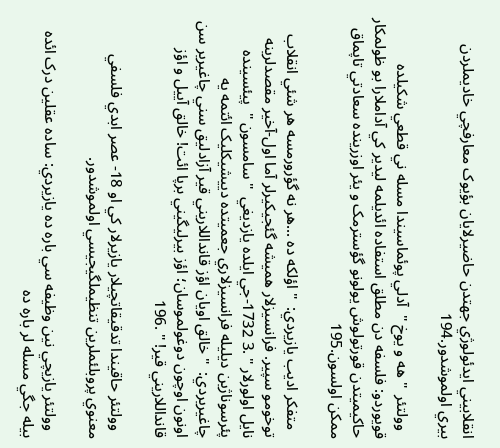انقلابيني ايدئولوژي جهتدن حاضيرلايان بؤيوک معارفچي خاديملردن بيري اولموشدور.194

  وولتئر  " هه و يوخ "  آدلي پوئماسيندا مسله ني قطعي شکيلده قويوردو: فلسفه دن مطلق استفاده ائديلمه ليدير کي آداملارا بو ظولمکار حاکيميتدن قورتولوش يولونو گؤسترمک و يئر اوزرينده سعادتي تاپماق ممکن اولسون.195

  متفکر اديب يازيردي:  " اؤلکه ده ...هر نه گؤرورمسه هر شئي انقلاب توخومو سپير. فرانسيزلار هميشه گئجيکيرلر آما اول-آخير مقصدلرينه نايل اولورلار " .3 1732-جي ايلده يازديغي  " سامسون "  پيئسينده پئرسوناژين ديليله فرانسيزلاري جعميتده دييشيکليک ائتمه يه چاغيريردي:  " خالق اويان اؤز قانداللاريني قير آزادليق سني چاغيرير سن اونون اوچون دوغولموسان؛ اؤز بيرليگيني برپا ائت! خالق آييل و اؤز قانداللاريني قير! " .196

  وولتئر حاقيندا تدقيقاتچيلار يازيرلار کي او 18- عصر ابدي فلسفي معنوي پروبلئملرين تنظيملگيجيسي اولموشدور.

  وولتئر يازيچي نين وظيفه سي باره ده يازيردي: ساده عقلین درک ائده بيله جگي مسله لر باره ده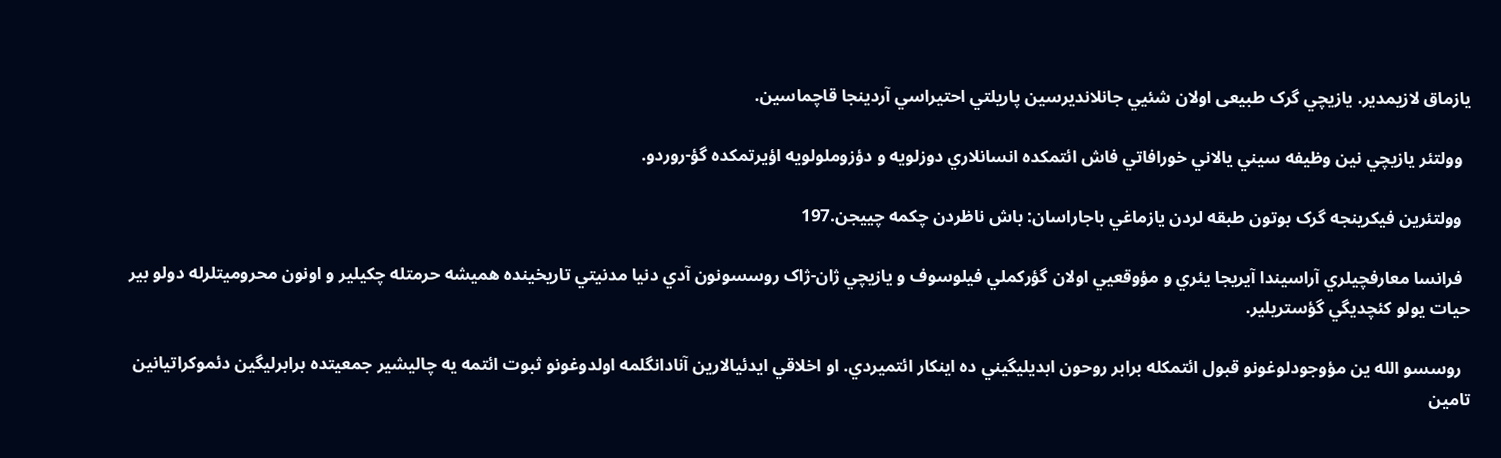يازماق لازيمدير. يازيچي گرک طبیعی اولان شئيي جانلانديرسين پاريلتي احتيراسي آردينجا قاچماسين.

  وولتئر يازيچي نين وظيفه سيني يالاني خورافاتي فاش ائتمکده انسانلاري دوزلويه و دؤزوملولويه اؤيرتمکده گؤ-روردو.

  وولتئرين فيکرينجه گرک بوتون طبقه لردن يازماغي باجاراسان: باش ناظردن چکمه چييجن.197

  فرانسا معارفچيلري آراسيندا آيريجا يئري و مؤوقعيي اولان گؤرکملي فيلوسوف و يازيچي ژان-ژاک روسسونون آدي دنیا مدنيتي تاريخينده هميشه حرمتله چکيلير و اونون محروميتلرله دولو بير حيات يولو کئچديگي گؤستريلير.

  روسسو الله ين مؤوجودلوغونو قبول ائتمکله برابر روحون ابديليگيني ده اينکار ائتميردي. او اخلاقي ايدئيالارين آنادانگلمه اولدوغونو ثبوت ائتمه يه چاليشير جمعيتده برابرليگين دئموکراتيانين تامين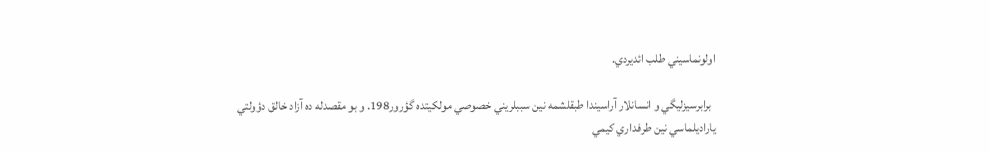اولونماسيني طلب ائديردي.

  برابرسيزليگي و انسانلار آراسيندا طبقلشمه نين سببلريني خصوصي مولکيتده گؤرور198. و بو مقصدله ده آزاد خالق دؤولتي ياراديلماسي نين طرفداري کيمي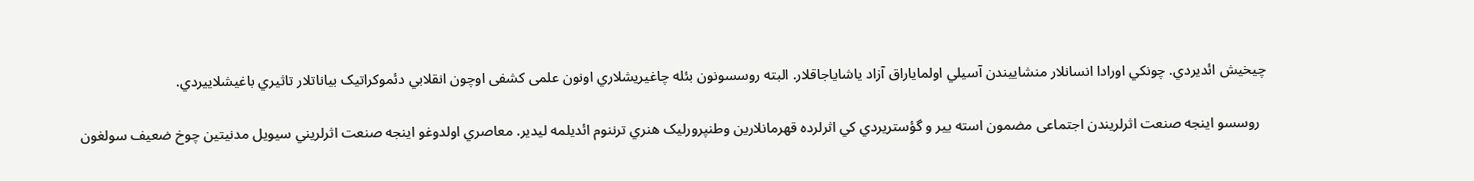چيخيش ائديردي. چونکي اورادا انسانلار منشاييندن آسيلي اولماياراق آزاد ياشاياجاقلار. البته روسسونون بئله چاغيريشلاري اونون علمی کشفی اوچون انقلابي دئموکراتيک بياناتلار تاثيري باغيشلاييردي.

  روسسو اينجه صنعت اثرلريندن اجتماعی مضمون استه يير و گؤستريردي کي اثرلرده قهرمانلارين وطنپرورليک هنري ترننوم ائديلمه ليدير. معاصري اولدوغو اينجه صنعت اثرلريني سيويل مدنيتين چوخ ضعيف سولغون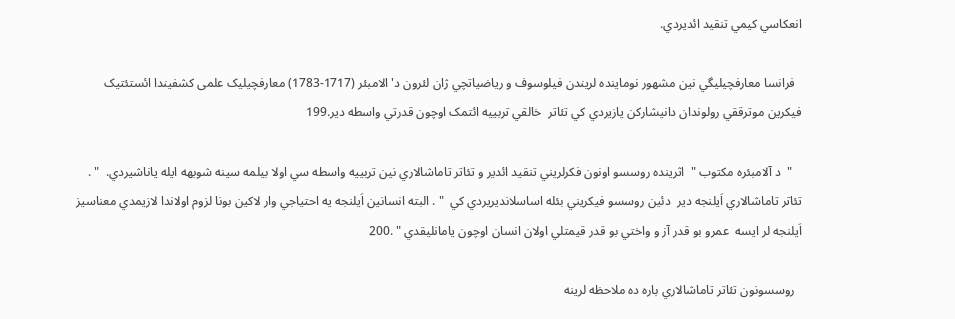انعکاسي کيمي تنقيد ائديردي.

  فرانسا معارفچيليگي نين مشهور نوماينده لريندن فيلوسوف و ریاضیاتچي ژان لئرون د'الامبئر (1717-1783) معارفچيليک علمی کشفیندا ائستئتيک فيکرين موترققي رولوندان دانيشارکن يازيردي کي تئاتر  خالقي تربييه ائتمک اوچون قدرتي واسطه دير.199

   "  د آلامبئره مکتوب "  اثرينده روسسو اونون فکرلريني تنقيد ائدير و تئاتر تاماشالاري نين تربييه واسطه سي اولا بيلمه سينه شوبهه ايله ياناشيردي.  " . تئاتر تاماشالاري اَيلنجه دير  دئين روسسو فيکريني بئله اساسلانديريردي کي  " . البته انسانين اَيلنجه يه احتياجي وار لاکين بونا لزوم اولاندا لازيمدي معناسيز اَيلنجه لر ايسه  عمرو بو قدر آز و واختي بو قدر قیمتلي اولان انسان اوچون يامانليقدي " .200

  روسسونون تئاتر تاماشالاري باره ده ملاحظه لرينه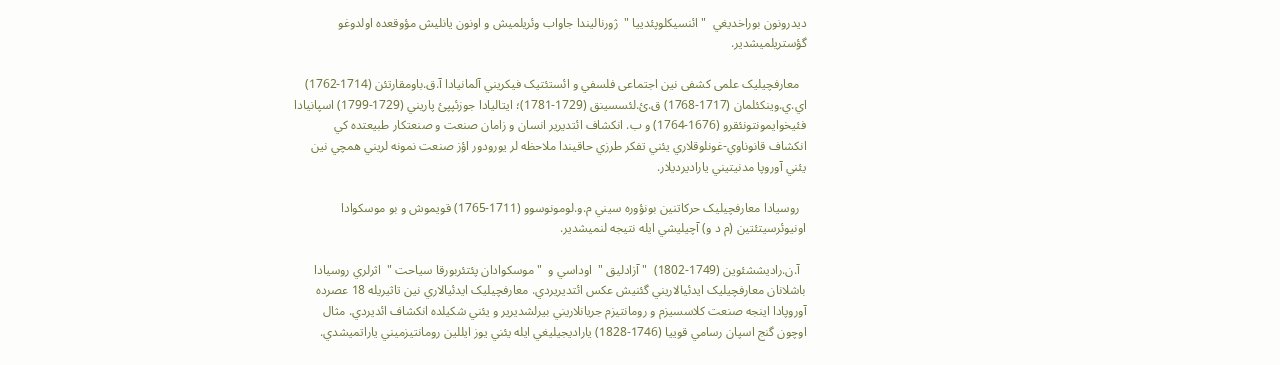ديدرونون بوراخديغي  "ائنسيکلوپئدييا "  ژورناليندا جاواب وئريلميش و اونون يانليش مؤوقعده اولدوغو گؤستريلميشدير.

  معارفچيليک علمی کشفی نين اجتماعی فلسفي و ائستئتيک فيکريني آلمانیادا آ.ق.باومقارتئن (1714-1762) اي.ي.وينکئلمان (1717-1768) ق.ئ.لئسسينق (1729-1781)؛ ایتالیادا جوزئپپئ پاريني (1729-1799) اسپانیادا فئيخوايمونتونئقرو (1676-1764) و ب. انکشاف ائتديرير انسان و زامان صنعت و صنعتکار طبيعتده کي  انکشاف قانوناوي-غونلوقلاري يئني تفکر طرزي حاقيندا ملاحظه لر يورودور اؤز صنعت نمونه لريني همچي نين يئني آوروپا مدنيتيني ياراديرديلار.

  روسیادا معارفچيليک حرکاتنین بونؤوره سيني م.و.لومونوسوو (1711-1765) قويموش و بو موسکوادا اونيوئرسيتئتين (م د و) آچيليشي ايله نتيجه لنميشدير.

  آ.ن.راديششئوين (1749-1802)  " آزادليق "  اوداسي و  " موسکوادان پئتئربورقا سياحت "  اثرلري روسیادا باشلانان معارفچيليک ايدئيالاريني گئنيش عکس ائتديريردي. معارفچيليک ايدئيالاري نين تاثيريله 18 عصرده آوروپادا اينجه صنعت کلاسسيزم و رومانتيزم جريانلاريني بيرلشديرير و يئني شکيلده انکشاف ائديردي. مثال اوچون گنج اسپان رسامي قوييا (1746-1828) ياراديجيليغي ايله يئني یوز ایللین رومانتيزميني ياراتميشدي.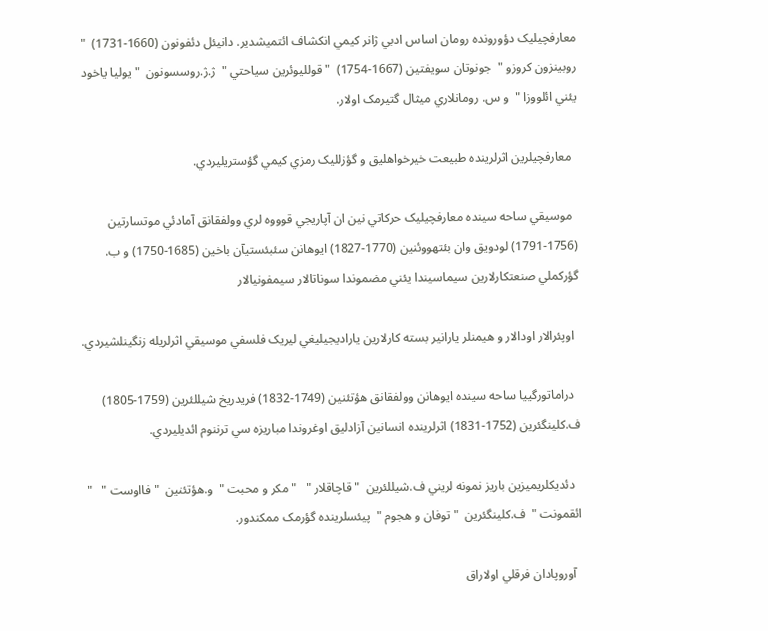معارفچيليک دؤورونده رومان اساس ادبي ژانر کيمي انکشاف ائتميشدير. دانيئل دئفونون (1660-1731)  " روبينزون کروزو "  جونوتان سويفتين (1667-1754)  " قولليوئرين سياحتي "  ژ.ژ.روسسونون  " يوليا ياخود يئني ائلووزا "  و س. رومانلاري ميثال گتيرمک اولار.

  معارفچيلرين اثرلرينده طبيعت خیرخواهليق و گؤزلليک رمزي کيمي گؤستريليردي.

  موسيقي ساحه سينده معارفچيليک حرکاتي نين ان آپاريجي قوووه لري وولفقانق آمادئي موتسارتين (1756-1791) لودويق وان بئتهووئنين (1770-1827) ايوهانن سئبئستيآن باخين (1685-1750) و ب. گؤرکملي صنعتکارلارين سيماسيندا يئني مضموندا سوناتالار سيمفونیالار

  اوپئرالار اودالار و هيمنلر يارانير بسته کارلارين ياراديجيليغي ليريک فلسفي موسيقي اثرلريله زنگينلشيردي.

  دراماتورگييا ساحه سينده ايوهانن وولفقانق هؤتئنين (1749-1832) فريدريخ شيللئرين (1759-1805) ف.کلينگئرين (1752-1831) اثرلرينده انسانين آزادليق اوغروندا مباريزه سي ترننوم ائديليردي.

  دئديکلريميزين باريز نمونه لريني ف.شيللئرين  " قاچاقلار "   " مکر و محبت "  و.هؤتئنين  " فااوست "   " ائقمونت "  ف.کلينگئرين  " توفان و هجوم "  پيئسلرينده گؤرمک ممکندور.

  آوروپادان فرقلي اولاراق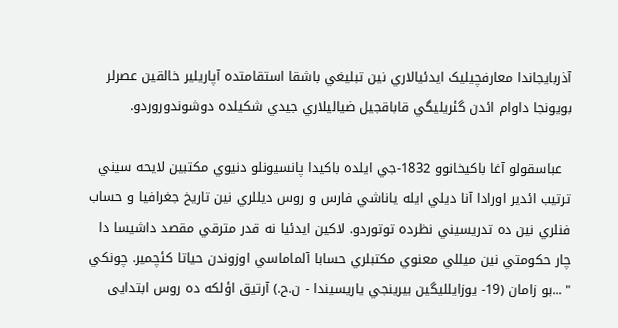آذربايجاندا معارفچيليک ايدئيالاري نين تبليغي باشقا استقامتده آپاريلير خالقين عصرلر بويونجا داوام ائدن گئريليگي قاباقجيل ضياليلاري جيدي شکيلده دوشوندوروردو.

  عباسقولو آغا باکيخانوو 1832-جي ايلده باکيدا پانسيونلو دنيوي مکتبين لایحه سيني ترتيب ائدير اورادا آنا ديلي ايله ياناشي فارس و روس ديللري نين تاريخ جغرافيا و حساب فنلري نين ده تدريسيني نظرده توتوردو. لاکين ايدئيا نه قدر مترقي مقصد داشيسا دا چار حکومتي نين ميللي معنوي مکتبلري حسابا آلماماسي اوزوندن حياتا کئچمير. چونکي  " ...بو زامان (19- يوزايلليگين بيرينجي ياريسيندا - ن.ح.) آرتيق اؤلکه ده روس ابتدایی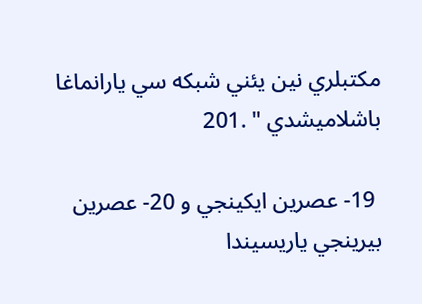مکتبلري نين يئني شبکه سي يارانماغا باشلاميشدي " .201

 19- عصرين ايکينجي و 20- عصرين بيرينجي ياريسيندا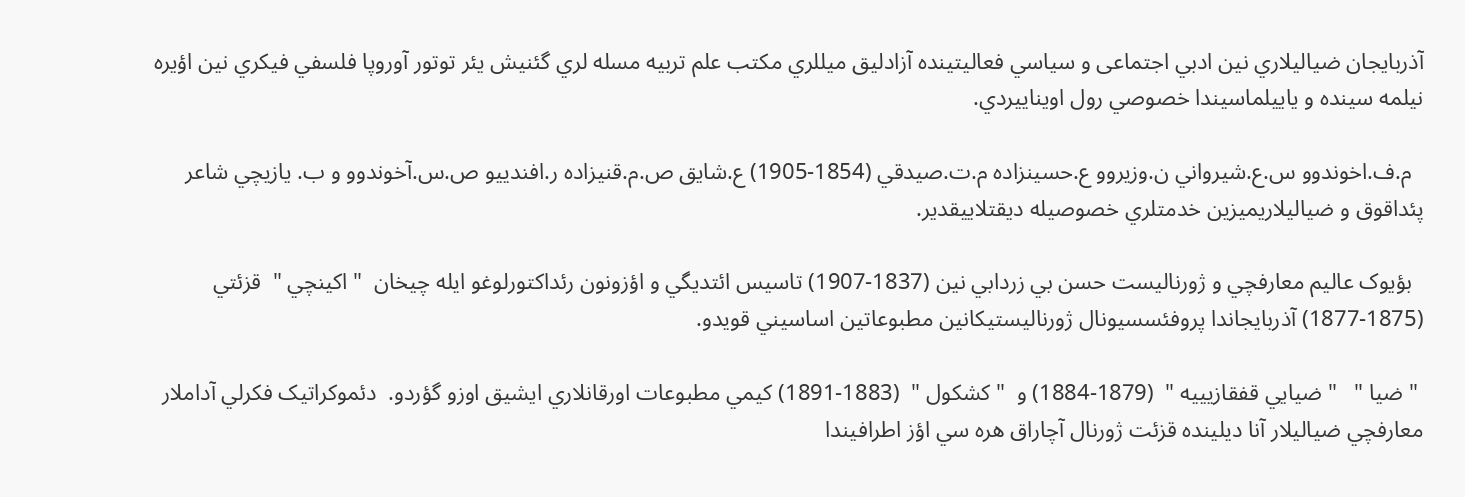آذربايجان ضياليلاري نين ادبي اجتماعی و سياسي فعالیتينده آزادليق ميللري مکتب علم تربيه مسله لري گئنيش يئر توتور آوروپا فلسفي فيکري نين اؤيره نيلمه سينده و ياييلماسيندا خصوصي رول اويناييردي.

  م.ف.اخوندوو س.ع.شيرواني ن.وزيروو ع.حسینزاده م.ت.صيدقي (1854-1905) ع.شايق ص.م.قنيزاده ر.افندييو ص.س.آخوندوو و ب. يازيچي شاعر پئداقوق و ضياليلاريميزين خدمتلري خصوصيله ديقتلاييقدير.

  بؤيوک عاليم معارفچي و ژورناليست حسن بي زردابي نين (1837-1907) تاسيس ائتديگي و اؤزونون رئداکتورلوغو ايله چيخان  " اکينچي "  قزئتي (1875-1877) آذربايجاندا پروفئسسيونال ژورناليستيکانين مطبوعاتين اساسيني قويدو.

 " ضيا "   " ضيايي قفقازيييه "  (1879-1884) و  " کشکول "  (1883-1891) کيمي مطبوعات اورقانلاري ايشيق اوزو گؤردو.  دئموکراتيک فکرلي آداملار معارفچي ضياليلار آنا ديلينده قزئت ژورنال آچاراق هره سي اؤز اطرافيندا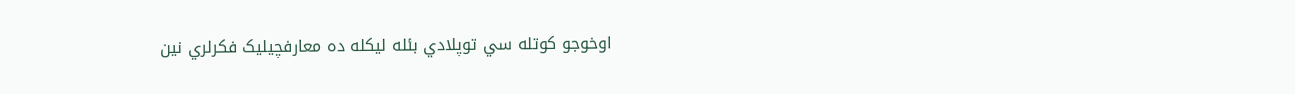اوخوجو کوتله سي توپلادي بئله ليکله ده معارفچيليک فکرلري نين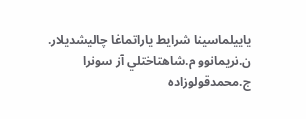ياييلماسينا شرايط ياراتماغا چاليشديلار. ن.نريمانوو م.شاهتاختلي آز سونرا ج.محمدقولوزاده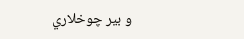و بير چوخلاري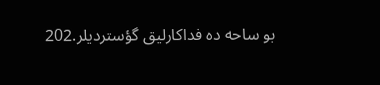بو ساحه ده فداکارليق گؤسترديلر.202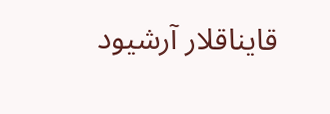قایناقلار آرشیود